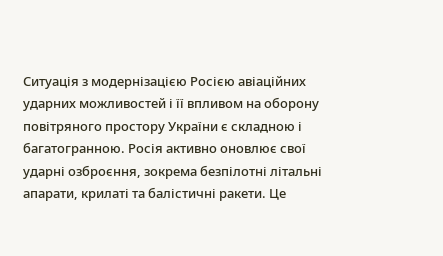Ситуація з модернізацією Росією авіаційних ударних можливостей і її впливом на оборону повітряного простору України є складною і багатогранною. Росія активно оновлює свої ударні озброєння, зокрема безпілотні літальні апарати, крилаті та балістичні ракети. Це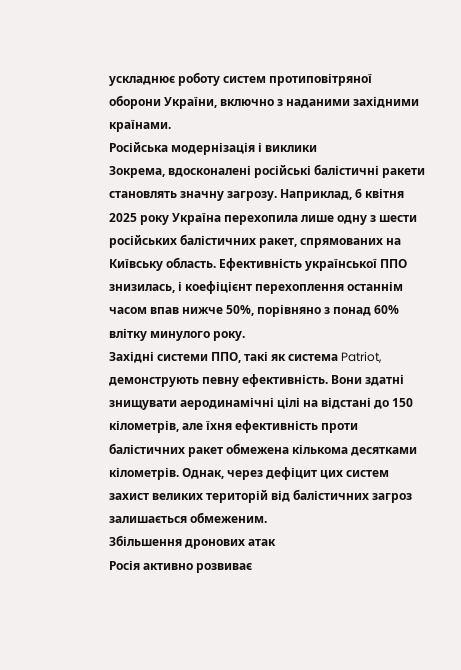ускладнює роботу систем протиповітряної оборони України, включно з наданими західними країнами.
Російська модернізація і виклики
Зокрема, вдосконалені російські балістичні ракети становлять значну загрозу. Наприклад, 6 квітня 2025 року Україна перехопила лише одну з шести російських балістичних ракет, спрямованих на Київську область. Ефективність української ППО знизилась, і коефіцієнт перехоплення останнім часом впав нижче 50%, порівняно з понад 60% влітку минулого року.
Західні системи ППО, такі як система Patriot, демонструють певну ефективність. Вони здатні знищувати аеродинамічні цілі на відстані до 150 кілометрів, але їхня ефективність проти балістичних ракет обмежена кількома десятками кілометрів. Однак, через дефіцит цих систем захист великих територій від балістичних загроз залишається обмеженим.
Збільшення дронових атак
Росія активно розвиває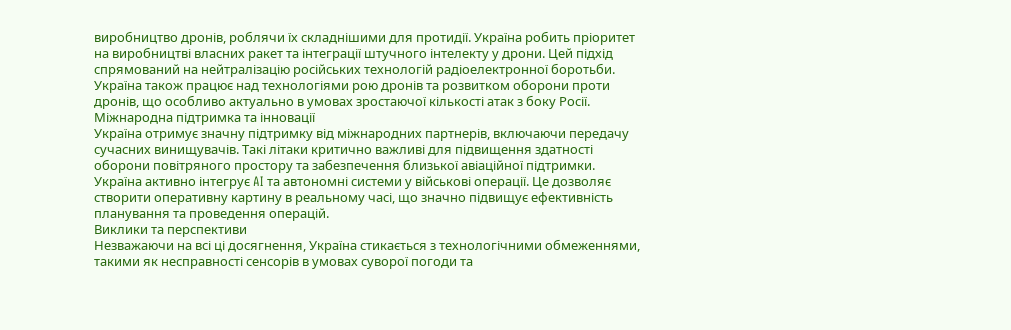виробництво дронів, роблячи їх складнішими для протидії. Україна робить пріоритет на виробництві власних ракет та інтеграції штучного інтелекту у дрони. Цей підхід спрямований на нейтралізацію російських технологій радіоелектронної боротьби.
Україна також працює над технологіями рою дронів та розвитком оборони проти дронів, що особливо актуально в умовах зростаючої кількості атак з боку Росії.
Міжнародна підтримка та інновації
Україна отримує значну підтримку від міжнародних партнерів, включаючи передачу сучасних винищувачів. Такі літаки критично важливі для підвищення здатності оборони повітряного простору та забезпечення близької авіаційної підтримки.
Україна активно інтегрує AI та автономні системи у військові операції. Це дозволяє створити оперативну картину в реальному часі, що значно підвищує ефективність планування та проведення операцій.
Виклики та перспективи
Незважаючи на всі ці досягнення, Україна стикається з технологічними обмеженнями, такими як несправності сенсорів в умовах суворої погоди та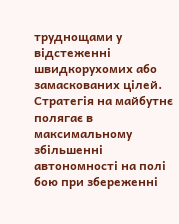труднощами у відстеженні швидкорухомих або замаскованих цілей. Стратегія на майбутнє полягає в максимальному збільшенні автономності на полі бою при збереженні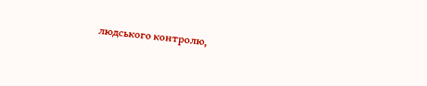людського контролю,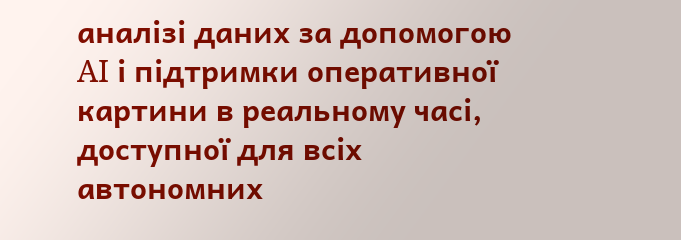аналізі даних за допомогою AI і підтримки оперативної картини в реальному часі, доступної для всіх автономних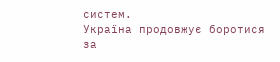систем.
Україна продовжує боротися за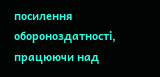посилення обороноздатності, працюючи над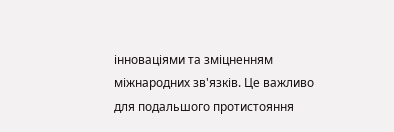інноваціями та зміцненням міжнародних зв'язків. Це важливо для подальшого протистояння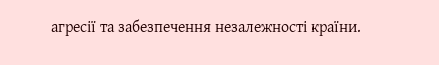агресії та забезпечення незалежності країни.